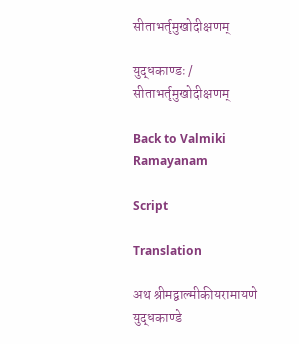सीताभर्तृमुखोदीक्षणम्

युद्धकाण्डः / सीताभर्तृमुखोदीक्षणम्

Back to Valmiki Ramayanam

Script

Translation

अथ श्रीमद्वाल्मीकीयरामायणे युद्धकाण्डे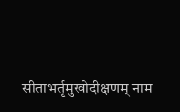सीताभर्तृमुखोदीक्षणम् नाम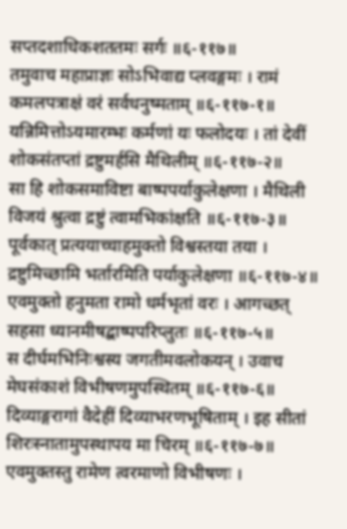सप्तदशाधिकशततमः सर्गः ॥६-११७॥
तमुवाच महाप्राज्ञः सोऽभिवाद्य प्लवङ्गमः । रामं कमलपत्राक्षं वरं सर्वधनुष्मताम् ॥६-११७-१॥
यन्निमित्तोऽयमारम्भः कर्मणां यः फलोदयः । तां देवीं शोकसंतप्तां द्रष्टुमर्हसि मैथिलीम् ॥६-११७-२॥
सा हि शोकसमाविष्टा बाष्पपर्याकुलेक्षणा । मैथिली विजयं श्रुत्वा द्रष्टुं त्वामभिकांक्षति ॥६-११७-३॥
पूर्वकात् प्रत्ययाच्चाहमुक्तो विश्वस्तया तया । द्रष्टुमिच्छामि भर्तारमिति पर्याकुलेक्षणा ॥६-११७-४॥
एवमुक्तो हनुमता रामो धर्मभृतां वरः । आगच्छत् सहसा ध्यानमीषद्बाष्पपरिप्लुतः ॥६-११७-५॥
स दीर्घमभिनिःश्वस्य जगतीमवलोकयन् । उवाच मेघसंकाशं विभीषणमुपस्थितम् ॥६-११७-६॥
दिव्याङ्गरागां वैदेहीं दिव्याभरणभूषिताम् । इह सीतां शिरःस्नातामुपस्थापय मा चिरम् ॥६-११७-७॥
एवमुक्तस्तु रामेण त्वरमाणो विभीषणः ।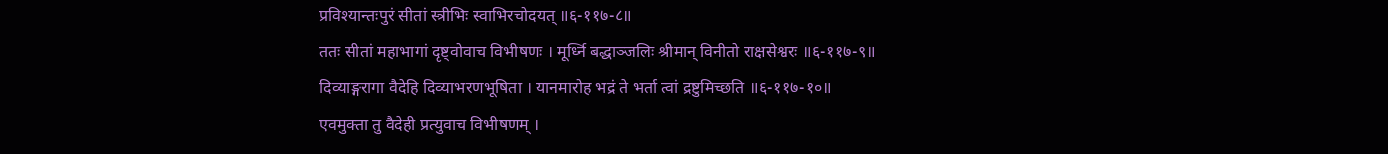प्रविश्यान्तःपुरं सीतां स्त्रीभिः स्वाभिरचोदयत् ॥६-११७-८॥
ततः सीतां महाभागां दृष्ट्वोवाच विभीषणः । मूर्ध्नि बद्धाञ्जलिः श्रीमान् विनीतो राक्षसेश्वरः ॥६-११७-९॥
दिव्याङ्गरागा वैदेहि दिव्याभरणभूषिता । यानमारोह भद्रं ते भर्ता त्वां द्रष्टुमिच्छति ॥६-११७-१०॥
एवमुक्ता तु वैदेही प्रत्युवाच विभीषणम् ।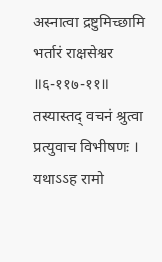अस्नात्वा द्रष्टुमिच्छामि भर्तारं राक्षसेश्वर ॥६-११७-११॥
तस्यास्तद् वचनं श्रुत्वा प्रत्युवाच विभीषणः । यथाऽऽह रामो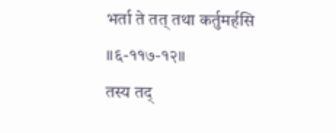भर्ता ते तत् तथा कर्तुमर्हसि ॥६-११७-१२॥
तस्य तद्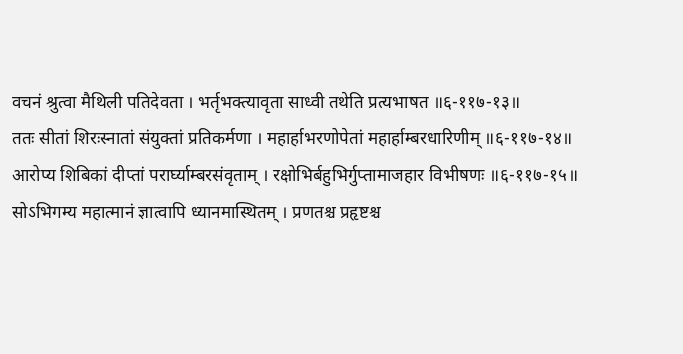वचनं श्रुत्वा मैथिली पतिदेवता । भर्तृभक्त्यावृता साध्वी तथेति प्रत्यभाषत ॥६-११७-१३॥
ततः सीतां शिरःस्नातां संयुक्तां प्रतिकर्मणा । महार्हाभरणोपेतां महार्हाम्बरधारिणीम् ॥६-११७-१४॥
आरोप्य शिबिकां दीप्तां परार्घ्याम्बरसंवृताम् । रक्षोभिर्बहुभिर्गुप्तामाजहार विभीषणः ॥६-११७-१५॥
सोऽभिगम्य महात्मानं ज्ञात्वापि ध्यानमास्थितम् । प्रणतश्च प्रहृष्टश्च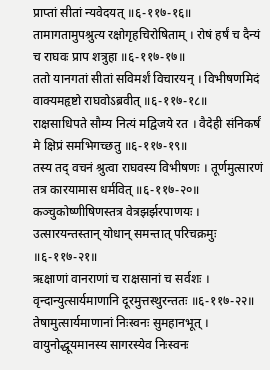प्राप्तां सीतां न्यवेदयत् ॥६-११७-१६॥
तामागतामुपश्रुत्य रक्षोगृहचिरोषिताम् । रोषं हर्षं च दैन्यं च राघवः प्राप शत्रुहा ॥६-११७-१७॥
ततो यानगतां सीतां सविमर्शं विचारयन् । विभीषणमिदं वाक्यमहृष्टो राघवोऽब्रवीत् ॥६-११७-१८॥
राक्षसाधिपते सौम्य नित्यं मद्विजये रत । वैदेही संनिकर्षं मे क्षिप्रं समभिगच्छतु ॥६-११७-१९॥
तस्य तद् वचनं श्रुत्वा राघवस्य विभीषणः । तूर्णमुत्सारणं तत्र कारयामास धर्मवित् ॥६-११७-२०॥
कञ्चुकोष्णीषिणस्तत्र वेत्रझर्झरपाणयः । उत्सारयन्तस्तान् योधान् समन्तात् परिचक्रमुः ॥६-११७-२१॥
ऋक्षाणां वानराणां च राक्षसानां च सर्वशः । वृन्दान्युत्सार्यमाणानि दूरमुत्तस्थुरन्ततः ॥६-११७-२२॥
तेषामुत्सार्यमाणानां निःस्वनः सुमहानभूत् । वायुनोद्धूयमानस्य सागरस्येव निःस्वनः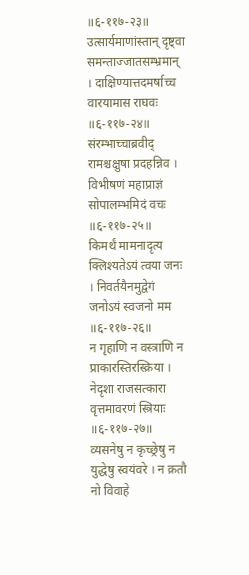॥६-११७-२३॥
उत्सार्यमाणांस्तान् दृष्ट्वा समन्ताज्जातसम्भ्रमान् । दाक्षिण्यात्तदमर्षाच्च वारयामास राघवः ॥६-११७-२४॥
संरम्भाच्चाब्रवीद् रामश्चक्षुषा प्रदहन्निव । विभीषणं महाप्राज्ञं सोपालम्भमिदं वचः ॥६-११७-२५॥
किमर्थं मामनादृत्य क्लिश्यतेऽयं त्वया जनः । निवर्तयैनमुद्वेगं जनोऽयं स्वजनो मम ॥६-११७-२६॥
न गृहाणि न वस्त्राणि न प्राकारस्तिरस्क्रिया । नेदृशा राजसत्कारा वृत्तमावरणं स्त्रियाः ॥६-११७-२७॥
व्यसनेषु न कृच्छ्रेषु न युद्धेषु स्वयंवरे । न क्रतौ नो विवाहे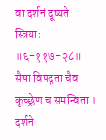वा दर्शनं दूष्यते स्त्रियाः ॥६-११७-२८॥
सैषा विपद्गता चैव कृच्छ्रेण च समन्विता । दर्शने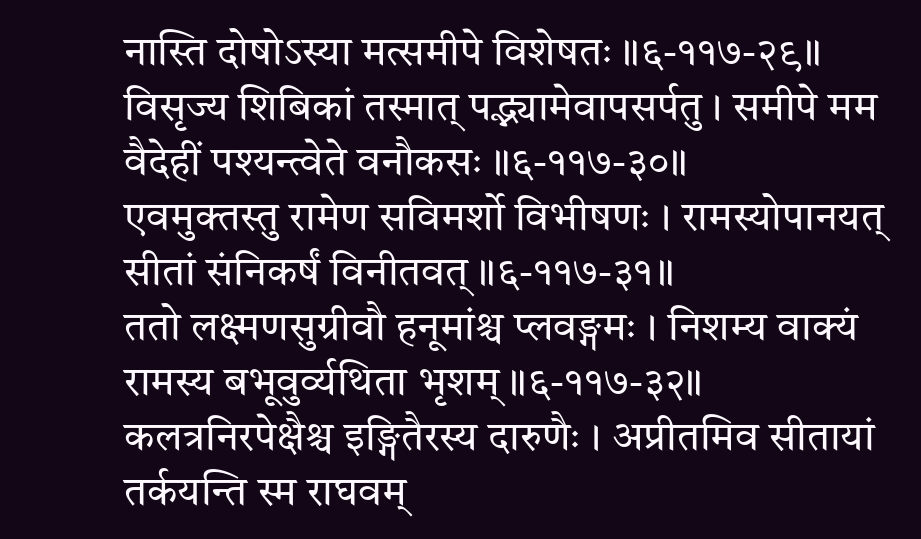नास्ति दोषोऽस्या मत्समीपे विशेषतः ॥६-११७-२९॥
विसृज्य शिबिकां तस्मात् पद्भ्यामेवापसर्पतु । समीपे मम वैदेहीं पश्यन्त्वेते वनौकसः ॥६-११७-३०॥
एवमुक्तस्तु रामेण सविमर्शो विभीषणः । रामस्योपानयत् सीतां संनिकर्षं विनीतवत् ॥६-११७-३१॥
ततो लक्ष्मणसुग्रीवौ हनूमांश्च प्लवङ्गमः । निशम्य वाक्यं रामस्य बभूवुर्व्यथिता भृशम् ॥६-११७-३२॥
कलत्रनिरपेक्षैश्च इङ्गितैरस्य दारुणैः । अप्रीतमिव सीतायां तर्कयन्ति स्म राघवम्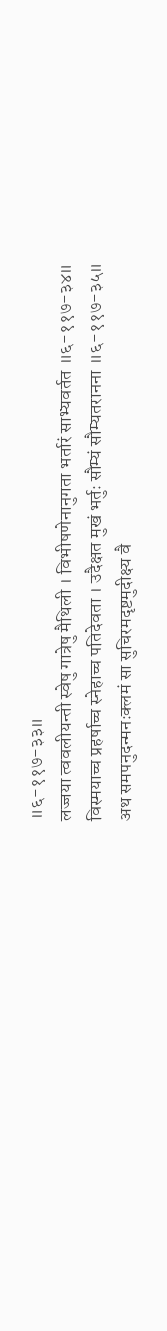॥६-११७-३३॥
लज्जया त्ववलीयन्ती स्वेषु गात्रेषु मैथिली । विभीषणेनानुगता भर्तारं साभ्यवर्तत ॥६-११७-३४॥
विस्मयाच्च प्रहर्षाच्च स्नेहाच्च पतिदेवता । उदैक्षत मुखं भर्तुः सौम्यं सौम्यतरानना ॥६-११७-३५॥
अथ समपनुदन्मनःक्लमं सा सुचिरमदृष्टमुदीक्ष्य वै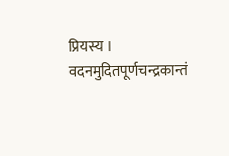प्रियस्य । वदनमुदितपूर्णचन्द्रकान्तं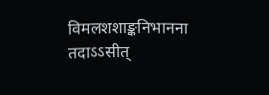विमलशशाङ्कनिभानना तदाऽऽसीत्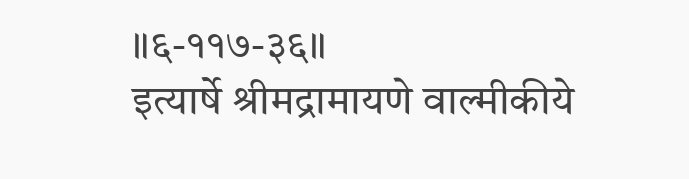॥६-११७-३६॥
इत्यार्षे श्रीमद्रामायणे वाल्मीकीये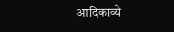आदिकाव्ये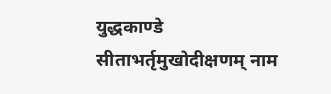युद्धकाण्डे सीताभर्तृमुखोदीक्षणम् नाम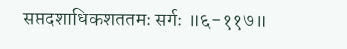सप्तदशाधिकशततमः सर्गः ॥६-११७॥